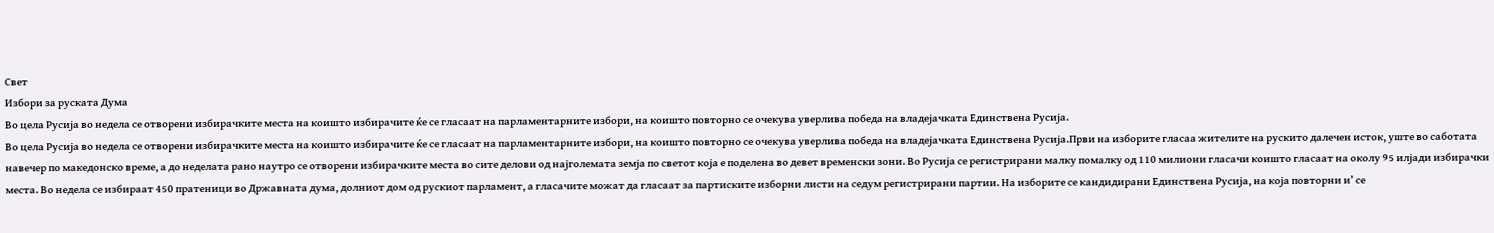Свет
Избори за руската Дума
Во цела Русија во недела се отворени избирачките места на коишто избирачите ќе се гласаат на парламентарните избори, на коишто повторно се очекува уверлива победа на владејачката Единствена Русија.
Во цела Русија во недела се отворени избирачките места на коишто избирачите ќе се гласаат на парламентарните избори, на коишто повторно се очекува уверлива победа на владејачката Единствена Русија.Први на изборите гласаа жителите на рускито далечен исток, уште во саботата навечер по македонско време, а до неделата рано наутро се отворени избирачките места во сите делови од најголемата земја по светот која е поделена во девет временски зони. Во Русија се регистрирани малку помалку од 110 милиони гласачи коишто гласаат на околу 95 илјади избирачки места. Во недела се избираат 450 пратеници во Државната дума, долниот дом од рускиот парламент, а гласачите можат да гласаат за партиските изборни листи на седум регистрирани партии. На изборите се кандидирани Единствена Русија, на која повторни и’ се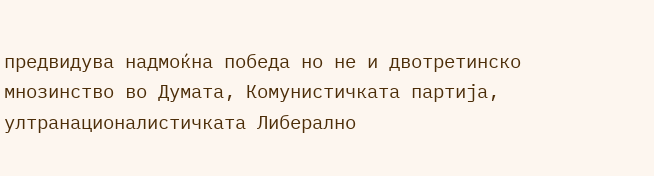предвидува надмоќна победа но не и двотретинско мнозинство во Думата, Комунистичката партија, ултранационалистичката Либерално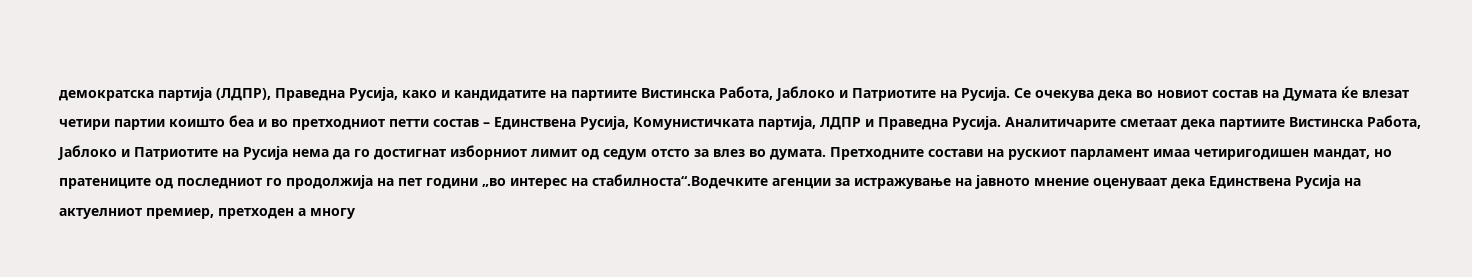демократска партија (ЛДПР), Праведна Русија, како и кандидатите на партиите Вистинска Работа, Јаблоко и Патриотите на Русија. Се очекува дека во новиот состав на Думата ќе влезат четири партии коишто беа и во претходниот петти состав – Единствена Русија, Комунистичката партија, ЛДПР и Праведна Русија. Аналитичарите сметаат дека партиите Вистинска Работа, Јаблоко и Патриотите на Русија нема да го достигнат изборниот лимит од седум отсто за влез во думата. Претходните состави на рускиот парламент имаа четиригодишен мандат, но пратениците од последниот го продолжија на пет години „во интерес на стабилноста“.Водечките агенции за истражување на јавното мнение оценуваат дека Единствена Русија на актуелниот премиер, претходен а многу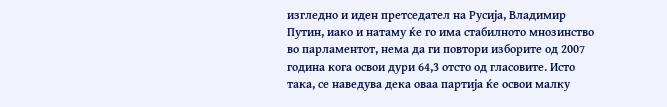изгледно и иден претседател на Русија, Владимир Путин, иако и натаму ќе го има стабилното мнозинство во парламентот, нема да ги повтори изборите од 2007 година кога освои дури 64,3 отсто од гласовите. Исто така, се наведува дека оваа партија ќе освои малку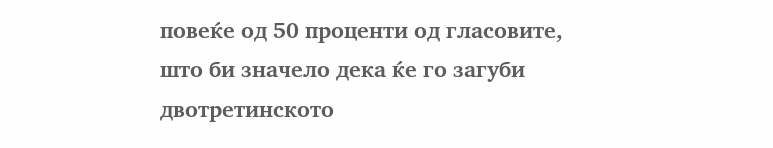повеќе од 50 проценти од гласовите, што би значело дека ќе го загуби двотретинското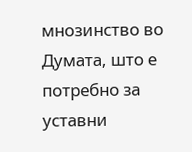мнозинство во Думата, што е потребно за уставни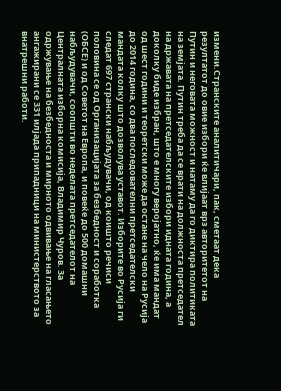измени.Странските аналитичари, пак, сметаат дека резултатот до овие избори ќе влијаат врз авторитетот на Путин и неговата можност и натаму да го диктира политиката на земјата. Путин треба да се врати на должноста претседател на државата на претседателските избори идната година, а доколку биде избран, што е многу веројатно, ќе има мандат од шест години и теоретски може да остане на чело на Русија до 2014 година, со два последователни претседателски мандата колку што дозволува уставот. Изборите во Русија ги следат 697 странски набљудувачи, од коишто речиси половина се од Организацијата за безбедност и соработка (ОБСЕ) и од Советот на Европа, и повеќе до 500 домашни набљудувачи, соопшти во неделата претседателот на Централната изборна комисија, Владимир Чуров. За одржување на безбедноста и мирното одвивање на гласањето ангажирани се 331 илјада припадници на министерството за внатрешни работи.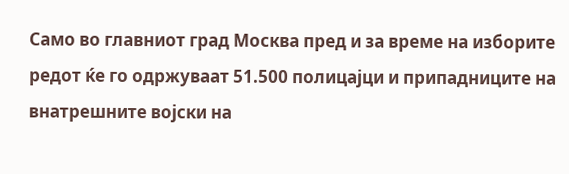Само во главниот град Москва пред и за време на изборите редот ќе го одржуваат 51.500 полицајци и припадниците на внатрешните војски на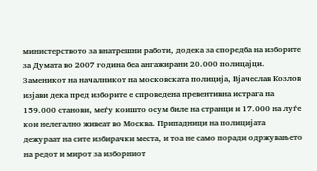министерството за внатрешни работи, додека за споредба на изборите за Думата во 2007 година беа ангажирани 20.000 полицајци. Заменикот на началникот на московската полиција, Вјачеслав Козлов изјави дека пред изборите е спроведена превентивна истрага на 159.000 станови, меѓу коишто осум биле на странци и 17.000 на луѓе кои нелегално живеат во Москва. Припадници на полицијата дежураат на сите избирачки места, и тоа не само поради одржувањето на редот и мирот за изборниот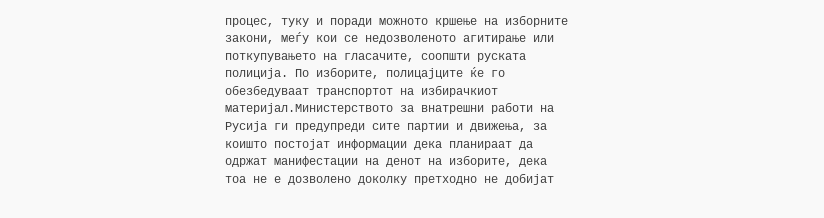процес, туку и поради можното кршење на изборните закони, меѓу кои се недозволеното агитирање или поткупувањето на гласачите, соопшти руската полиција. По изборите, полицајците ќе го обезбедуваат транспортот на избирачкиот материјал.Министерството за внатрешни работи на Русија ги предупреди сите партии и движења, за коишто постојат информации дека планираат да одржат манифестации на денот на изборите, дека тоа не е дозволено доколку претходно не добијат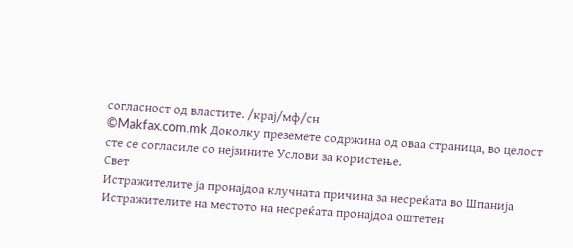согласност од властите. /крај/мф/сн
©Makfax.com.mk Доколку преземете содржина од оваа страница, во целост сте се согласиле со нејзините Услови за користење.
Свет
Истражителите ја пронајдоа клучната причина за несреќата во Шпанија
Истражителите на местото на несреќата пронајдоа оштетен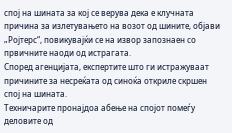спој на шината за кој се верува дека е клучната причина за излетувањето на возот од шините, објави „Ројтерс“, повикувајќи се на извор запознаен со првичните наоди од истрагата.
Според агенцијата, експертите што ги истражуваат причините за несреќата од синоќа откриле скршен спој на шината.
Техничарите пронајдоа абење на спојот помеѓу деловите од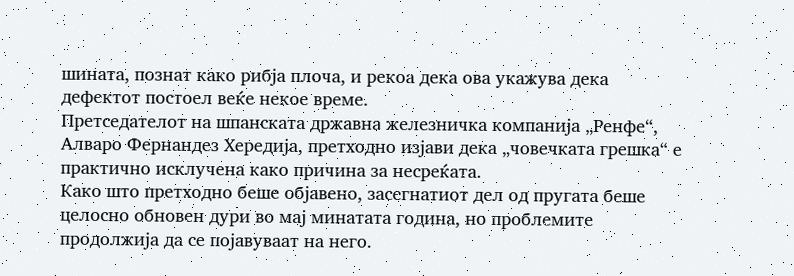шината, познат како рибја плоча, и рекоа дека ова укажува дека дефектот постоел веќе некое време.
Претседателот на шпанската државна железничка компанија „Ренфе“, Алваро Фернандез Хередија, претходно изјави дека „човечката грешка“ е практично исклучена како причина за несреќата.
Како што претходно беше објавено, засегнатиот дел од пругата беше целосно обновен дури во мај минатата година, но проблемите продолжија да се појавуваат на него.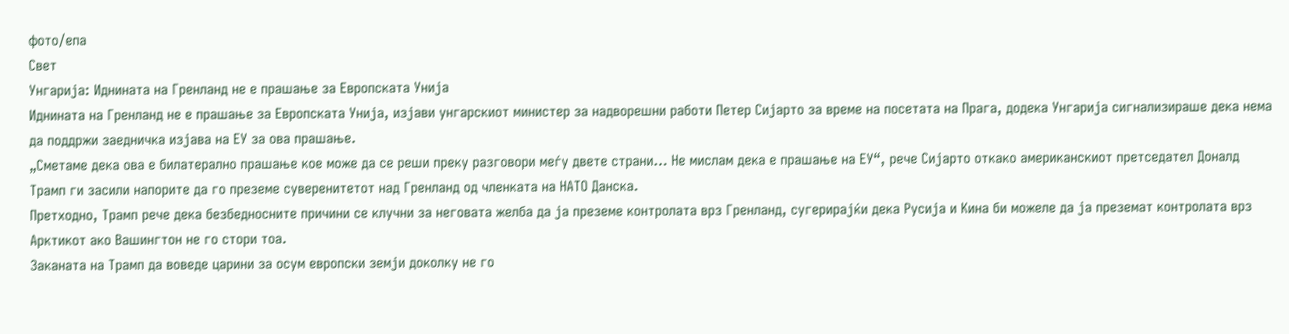фото/епа
Свет
Унгарија: Иднината на Гренланд не е прашање за Европската Унија
Иднината на Гренланд не е прашање за Европската Унија, изјави унгарскиот министер за надворешни работи Петер Сијарто за време на посетата на Прага, додека Унгарија сигнализираше дека нема да поддржи заедничка изјава на ЕУ за ова прашање.
„Сметаме дека ова е билатерално прашање кое може да се реши преку разговори меѓу двете страни… Не мислам дека е прашање на ЕУ“, рече Сијарто откако американскиот претседател Доналд Трамп ги засили напорите да го преземе суверенитетот над Гренланд од членката на НАТО Данска.
Претходно, Трамп рече дека безбедносните причини се клучни за неговата желба да ја преземе контролата врз Гренланд, сугерирајќи дека Русија и Кина би можеле да ја преземат контролата врз Арктикот ако Вашингтон не го стори тоа.
Заканата на Трамп да воведе царини за осум европски земји доколку не го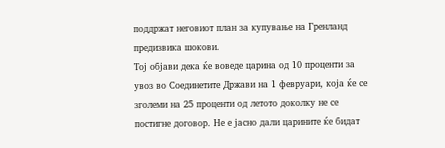поддржат неговиот план за купување на Гренланд предизвика шокови.
Тој објави дека ќе воведе царина од 10 проценти за увоз во Соединетите Држави на 1 февруари, која ќе се зголеми на 25 проценти од летото доколку не се постигне договор. Не е јасно дали царините ќе бидат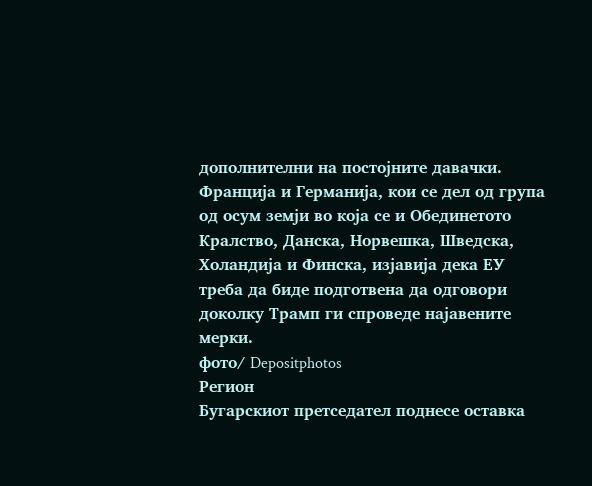дополнителни на постојните давачки.
Франција и Германија, кои се дел од група од осум земји во која се и Обединетото Кралство, Данска, Норвешка, Шведска, Холандија и Финска, изјавија дека ЕУ треба да биде подготвена да одговори доколку Трамп ги спроведе најавените мерки.
фото/ Depositphotos
Регион
Бугарскиот претседател поднесе оставка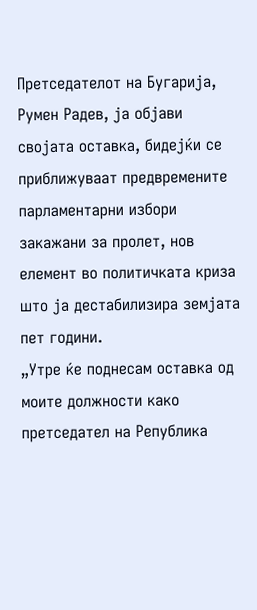Претседателот на Бугарија, Румен Радев, ја објави својата оставка, бидејќи се приближуваат предвремените парламентарни избори закажани за пролет, нов елемент во политичката криза што ја дестабилизира земјата пет години.
„Утре ќе поднесам оставка од моите должности како претседател на Република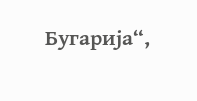Бугарија“,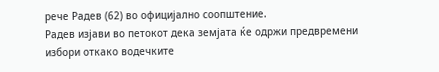рече Радев (62) во официјално соопштение.
Радев изјави во петокот дека земјата ќе одржи предвремени избори откако водечките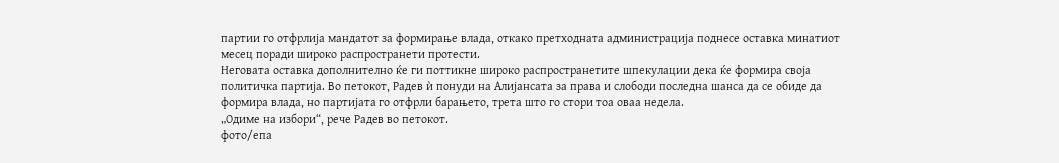партии го отфрлија мандатот за формирање влада, откако претходната администрација поднесе оставка минатиот месец поради широко распространети протести.
Неговата оставка дополнително ќе ги поттикне широко распространетите шпекулации дека ќе формира своја политичка партија. Во петокот, Радев ѝ понуди на Алијансата за права и слободи последна шанса да се обиде да формира влада, но партијата го отфрли барањето, трета што го стори тоа оваа недела.
„Одиме на избори“, рече Радев во петокот.
фото/епа